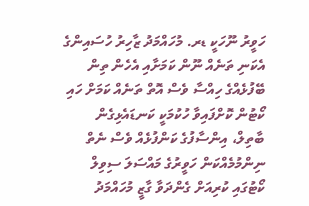ހަވީރު ނޫހަކީ ޑރ. މުހައްމަދު ޒާހިރު ހުސައިންގެ އެކަނި ތަނެއް ނޫން ކަމަށާއި އެހެން ތިން ބޭފުޅެއްގެ ހިއްސާ ވެސް އޮތް ތަނެއް ކަމަށް ހައި ކޯޓުން ކޮށްފައިވާ ހުކުމަކީ ކަނޑައެޅިގެން ބާތިލް، އިންސާފުގެ ކަންފުޅެއް ވެސް ނެތް ނިންމުމެއްކަން ހަވީރުގެ މައްސަލަ ސިވިލް ކޯޓުގައި ކުރިއަށް ގެންދަވާ ގާޒީ މުހައްމަދު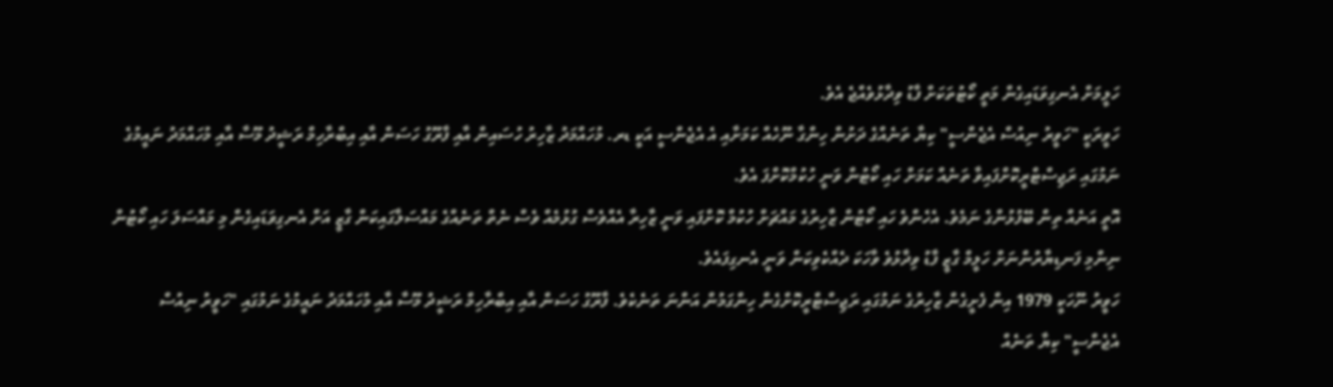ހަލީމަށް އެނގިވަޑައިގެން މަތީ ކޯޓުތަކަށް ފާޑު ވިދާޅުވެއްޖެ އެވެ.
ހަވީރަކީ "ހަވީރު ނިއުސް އެޖެންސީ" ކިޔާ ތަނެއްގެ ދަށުން ހިންގާ ނޫހެއް ކަމަށާއި އެ އެޖެންސީ އަކީ ޑރ. މުހައްމަދު ޒާހިރު ހުސައިން އާއި ފާރޫގު ހަސަން އާއި އިބްރާހިމް ރަޝީދު މޫސާ އާއި މުހައްމަދު ނައީމުގެ ނަމުގައި ރަޖިސްޓްރީކޮށްފައިވާ ތަނެއް ކަމަށް ހައި ކޯޓުން ވަނީ ހުކުމްކޮށްފަ އެވެ.
އޮތީ އަނެއް ތިން ބޭފުޅުންގެ ނަމެވެ. އެހެންވެ ހައި ކޯޓުން ޒާހިރުގެ މައްޗަށް ހުކުމް ކޮށްފައި ވަނީ ޒާހިރާ އެއްވެސް ގުޅުމެއް ވެސް ނެތް ތަނެއްގެ މައްސަލާގައިކަން ގާޒީ އަށް އެނގިވަޑައިގެން މި މައްސަލަ ހައި ކޯޓުން ނިންމި ފަނޑިޔާރުންނަށް ހަލީމް ގާޒީ ފާޑު ވިދާޅުވެ ވާހަކަ ދެއްކެވިކަން ވަނީ އެނގިފައެވެ.
ހަވީރު ނޫހަކީ 1979 އިން ފެށީގެން ޒާހިރުގެ ނަމުގައި ރަޖިސްޓްރީކޮށްގެން ހިންގަމުން އަންނަ ތަނެކެވެ. ފާރޫގު ހަސަން އާއި އިބްރާހިމް ރަޝީދު މޫސާ އާއި މުހައްމަދު ނައީމުގެ ނަމުގައި "ހަވީރު ނިއުސް އެޖެންސީ" ކިޔާ ތަނެއް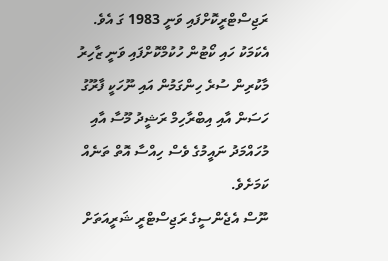ރަޖިސްޓްރީކޮށްފައި ވަނީ 1983 ގަ އެވެ.
އެކަމަކު ހައި ކޯޓުން ހުކުމްކޮށްފައި ވަނީ ޒާހިރު މާކުރިން ސުރެ ހިންގަމުން އައި ނޫހަކީ ފާރޫގު ހަސަން އާއި އިބްރާހިމް ރަޝީދު މޫސާ އާއި މުހައްމަދު ނައީމުގެ ވެސް ހިއްސާ އޮތް ތަނެއް ކަމަށެވެ.
ނޫސް އެޖެންސީގެ ރަޖިސްޓްރީ ޝަރީއަތަށް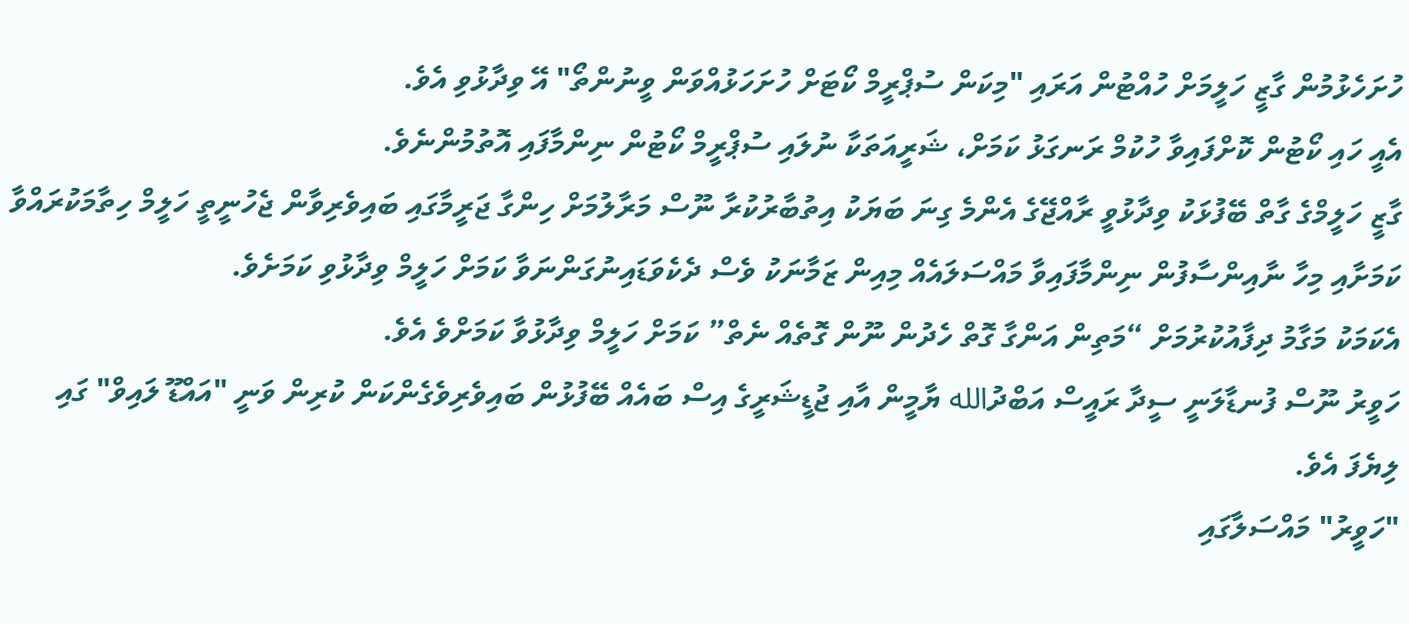ހުށަހެޅުމުން ގާޒީ ހަލީމަށް ހުއްޓުން އަރައި "މިކަން ސުޕްރީމް ކޯޓަށް ހުށަހަޅުއްވަން ވީނުންތޯ" އޭ ވިދާޅުވި އެވެ.
އެއީ ހައި ކޯޓުން ކޮށްފައިވާ ހުކުމް ރަނގަޅު ކަމަށް، ޝަރީއަތަކާ ނުލައި ސުޕްރީމް ކޯޓުން ނިންމާފައި އޮތުމުންނެވެ.
ގާޒީ ހަލީމްގެ ގާތް ބޭފުޅަކު ވިދާޅުވީ ރާއްޖޭގެ އެންމެ ގިނަ ބަޔަކު އިތުބާރުކުރާ ނޫސް މަރާލުމަށް ހިންގާ ޖަރީމާގައި ބައިވެރިވާން ޖެހުނީތީ ހަލީމް ހިތާމަކުރައްވާ ކަމަށާއި މިހާ ނާއިންސާފުން ނިންމާފައިވާ މައްސަލައެއް މިއިން ޒަމާނަކު ވެސް ދެކެވަޑައިނުގަންނަވާ ކަމަށް ހަލީމް ވިދާޅުވި ކަމަށެވެ.
އެކަމަކު މަގާމު ދިފާއުކުރުމަށް “މަތިން އަންގާ ގޮތް ހެދުން ނޫން ގޮތެއް ނެތް” ކަމަށް ހަލީމް ވިދާޅުވާ ކަމަށްވެ އެވެ.
ހަވީރު ނޫސް ފުނޑާލަނީ ސީދާ ރައީސް އަބްދުالله ޔާމީން އާއި ޖުޑީޝަރީގެ އިސް ބައެއް ބޭފުޅުން ބައިވެރިވެގެންކަން ކުރިން ވަނީ "އައްޑޫ ލައިވް" ގައި ލިޔެފަ އެވެ.
"ހަވީރު" މައްސަލާގައި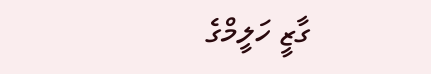ގާޒީ ހަލީމްގެ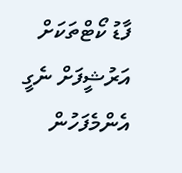ފާޑު ކޯޓްތަކަށް
އަރުޝީފަށް ނެގީ
އެންމެފަހުން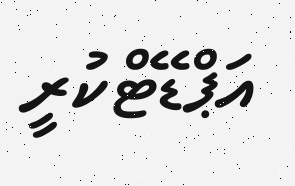އަޕްޑޭޓްކުރީ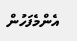އެންމެފަހުން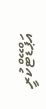އަޕްޑޭޓްކުރީ